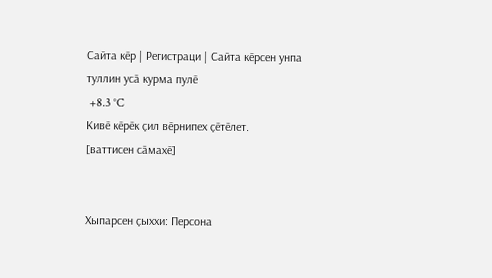Сайта кӗр | Регистраци | Сайта кӗрсен унпа туллин усӑ курма пулӗ
 +8.3 °C
Кивӗ кӗрӗк ҫил вӗрнипех ҫӗтӗлет.
[ваттисен сӑмахӗ]


Хыпарсен ҫыххи: Персона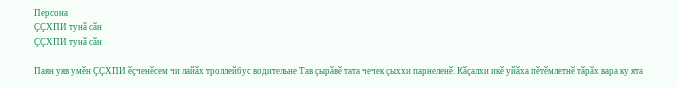Персона
ҪҪХПИ тунӑ сӑн
ҪҪХПИ тунӑ сӑн

Паян уяв умӗн ҪҪХПИ ӗҫченӗсем чи лайӑх троллейбус водительне Тав ҫырӑвӗ тата чечек ҫыххи парнеленӗ. Кӑҫалхи икӗ уйӑха пӗтӗмлетнӗ тӑрӑх вара ку ята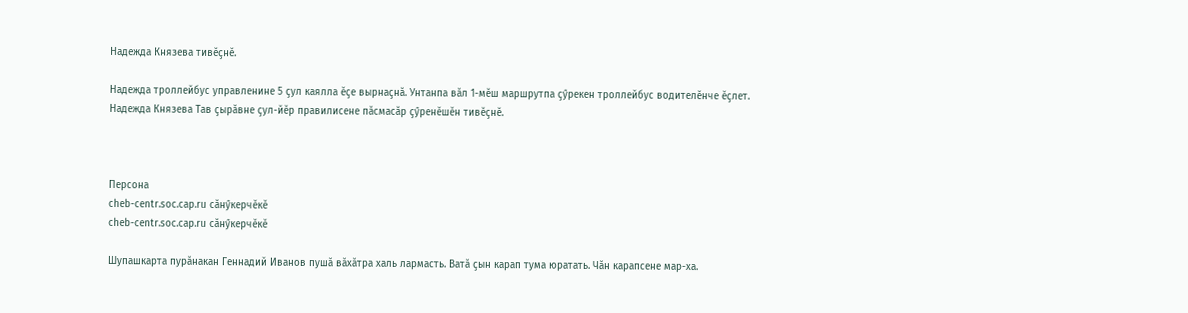Надежда Князева тивӗҫнӗ.

Надежда троллейбус управленине 5 ҫул каялла ӗҫе вырнаҫнӑ. Унтанпа вӑл 1-мӗш маршрутпа ҫӳрекен троллейбус водителӗнче ӗҫлет. Надежда Князева Тав ҫырӑвне ҫул-йӗр правилисене пӑсмасӑр ҫӳренӗшӗн тивӗҫнӗ.



Персона
cheb-centr.soc.cap.ru сӑнӳкерчӗкӗ
cheb-centr.soc.cap.ru сӑнӳкерчӗкӗ

Шупашкарта пурӑнакан Геннадий Иванов пушӑ вӑхӑтра халь лармасть. Ватӑ ҫын карап тума юратать. Чӑн карапсене мар-ха.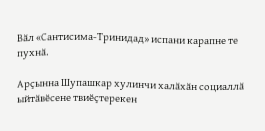Вӑл «Сантисима-Тринидад» испани карапне те пухнӑ.

Арҫынна Шупашкар хулинчи халӑхӑн социаллӑ ыйтӑвӗсене твиӗҫтерекен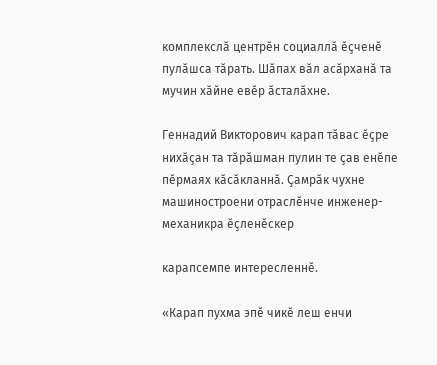комплекслӑ центрӗн социаллӑ ӗҫченӗ пулӑшса тӑрать. Шӑпах вӑл асӑрханӑ та мучин хӑйне евӗр ӑсталӑхне.

Геннадий Викторович карап тӑвас ӗҫре нихӑҫан та тӑрӑшман пулин те ҫав енӗпе пӗрмаях кӑсӑкланнӑ. Ҫамрӑк чухне машиностроени отраслӗнче инженер-механикра ӗҫленӗскер

карапсемпе интересленнӗ.

«Карап пухма эпӗ чикӗ леш енчи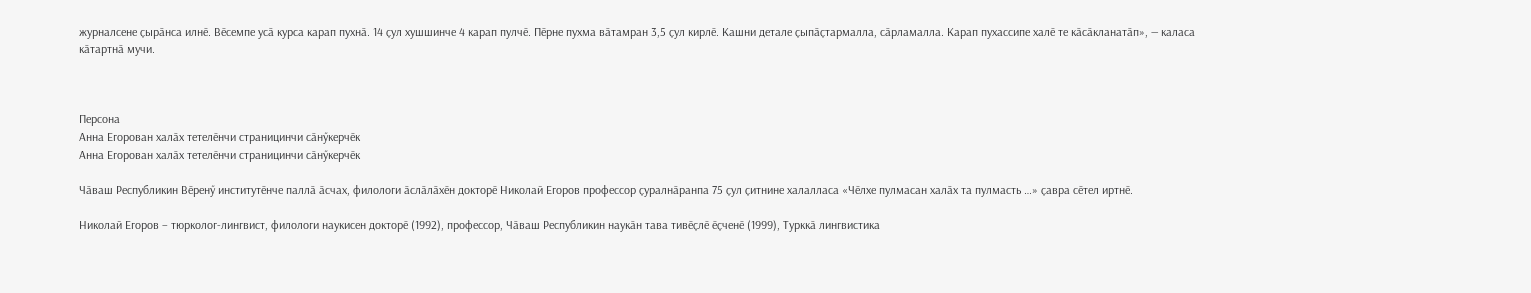журналсене ҫырӑнса илнӗ. Вӗсемпе усӑ курса карап пухнӑ. 14 ҫул хушшинче 4 карап пулчӗ. Пӗрне пухма вӑтамран 3,5 ҫул кирлӗ. Кашни детале ҫыпӑҫтармалла, сӑрламалла. Карап пухассипе халӗ те кӑсӑкланатӑп», — каласа кӑтартнӑ мучи.



Персона
Анна Егорован халӑх тетелӗнчи страницинчи сӑнӳкерчӗк
Анна Егорован халӑх тетелӗнчи страницинчи сӑнӳкерчӗк

Чӑваш Республикин Вӗренӳ институтӗнче паллӑ ӑсчах, филологи ӑслӑлӑхӗн докторӗ Николай Егоров профессор ҫуралнӑранпа 75 ҫул ҫитнине халалласа «Чӗлхе пулмасан халӑх та пулмасть …» ҫавра сӗтел иртнӗ.

Николай Егоров – тюрколог-лингвист, филологи наукисен докторӗ (1992), профессор, Чӑваш Республикин наукӑн тава тивӗҫлӗ ӗҫченӗ (1999), Турккӑ лингвистика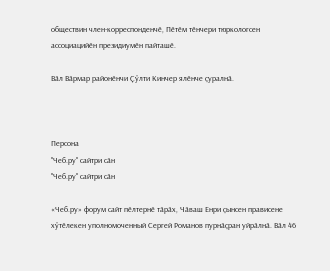обществин член-корреспонденчӗ, Пӗтӗм тӗнчери тюркологсен ассоциацийӗн президиумӗн пайташӗ.

Вӑл Вӑрмар районӗнчи Ҫӳлти Кинчер ялӗнче ҫуралнӑ.



Персона
"Чеб.ру" сайтри сӑн
"Чеб.ру" сайтри сӑн

«Чеб.ру» форум сайт пӗлтернӗ тӑрӑх, Чӑваш Енри ҫынсен прависене хӳтӗлекен уполномоченный Сергей Романов пурнӑҫран уйрӑлнӑ. Вӑл 46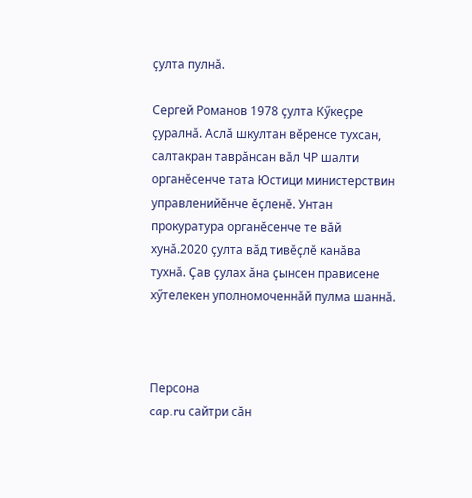ҫулта пулнӑ.

Сергей Романов 1978 ҫулта Кӳкеҫре ҫуралнӑ. Аслӑ шкултан вӗренсе тухсан, салтакран таврӑнсан вӑл ЧР шалти органӗсенче тата Юстици министерствин управленийӗнче ӗҫленӗ. Унтан прокуратура органӗсенче те вӑй хунӑ.2020 ҫулта вӑд тивӗҫлӗ канӑва тухнӑ. Ҫав ҫулах ӑна ҫынсен прависене хӳтелекен уполномоченнӑй пулма шаннӑ.



Персона
cap.ru сайтри сӑн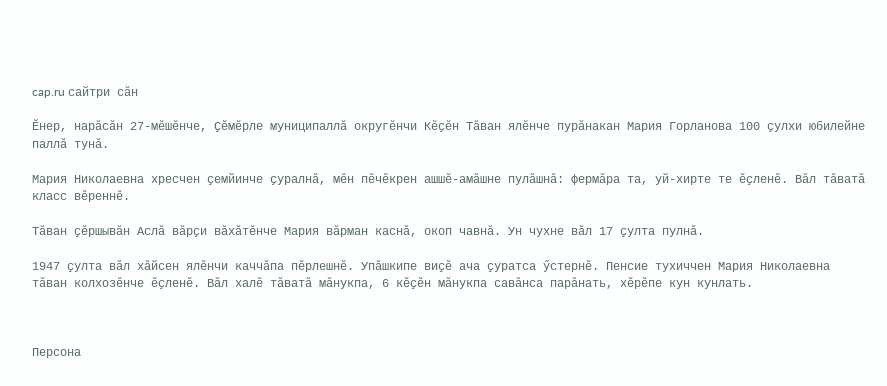cap.ru сайтри сӑн

Ӗнер, нарӑсӑн 27-мӗшӗнче, Ҫӗмӗрле муниципаллӑ округӗнчи Кӗҫӗн Тӑван ялӗнче пурӑнакан Мария Горланова 100 ҫулхи юбилейне паллӑ тунӑ.

Мария Николаевна хресчен ҫемйинче ҫуралнӑ, мӗн пӗчӗкрен ашшӗ-амӑшне пулӑшнӑ: фермӑра та, уй-хирте те ӗҫленӗ. Вӑл тӑватӑ класс вӗреннӗ.

Тӑван ҫӗршывӑн Аслӑ вӑрҫи вӑхӑтӗнче Мария вӑрман каснӑ, окоп чавнӑ. Ун чухне вӑл 17 ҫулта пулнӑ.

1947 ҫулта вӑл хӑйсен ялӗнчи каччӑпа пӗрлешнӗ. Упӑшкипе виҫӗ ача ҫуратса ӳстернӗ. Пенсие тухиччен Мария Николаевна тӑван колхозӗнче ӗҫленӗ. Вӑл халӗ тӑватӑ мӑнукпа, 6 кӗҫӗн мӑнукпа савӑнса парӑнать, хӗрӗпе кун кунлать.



Персона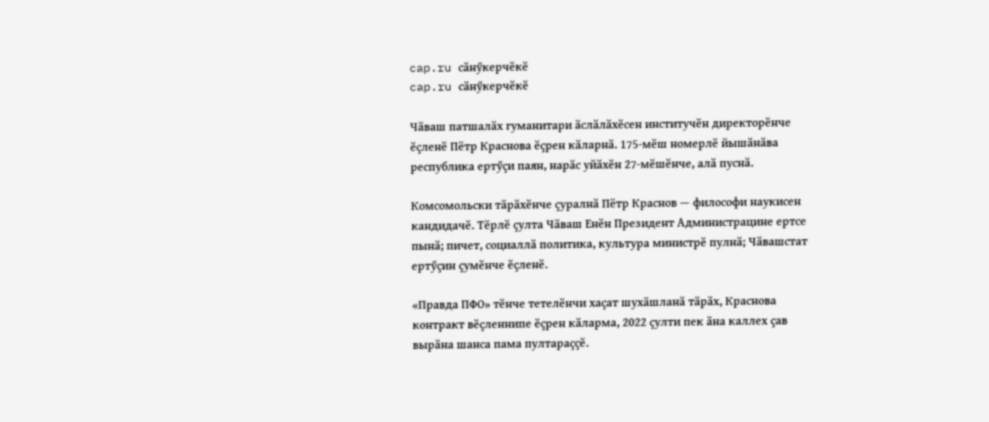cap.ru сӑнӳкерчӗкӗ
cap.ru сӑнӳкерчӗкӗ

Чӑваш патшалӑх гуманитари ӑслӑлӑхӗсен институчӗн директорӗнче ӗҫленӗ Пётр Краснова ӗҫрен кӑларнӑ. 175-мӗш номерлӗ йышӑнӑва республика ертӳҫи паян, нарӑс уйӑхӗн 27-мӗшӗнче, алӑ пуснӑ.

Комсомольски тӑрӑхӗнче ҫуралнӑ Пётр Краснов — философи наукисен кандидачӗ. Тӗрлӗ ҫулта Чӑваш Енӗн Президент Администрацине ертсе пынӑ; пичет, социаллӑ политика, культура министрӗ пулнӑ; Чӑвашстат ертӳҫин ҫумӗнче ӗҫленӗ.

«Правда ПФО» тӗнче тетелӗнчи хаҫат шухӑшланӑ тӑрӑх, Краснова контракт вӗҫленнипе ӗҫрен кӑларма, 2022 ҫулти пек ӑна каллех ҫав вырӑна шанса пама пултараҫҫӗ.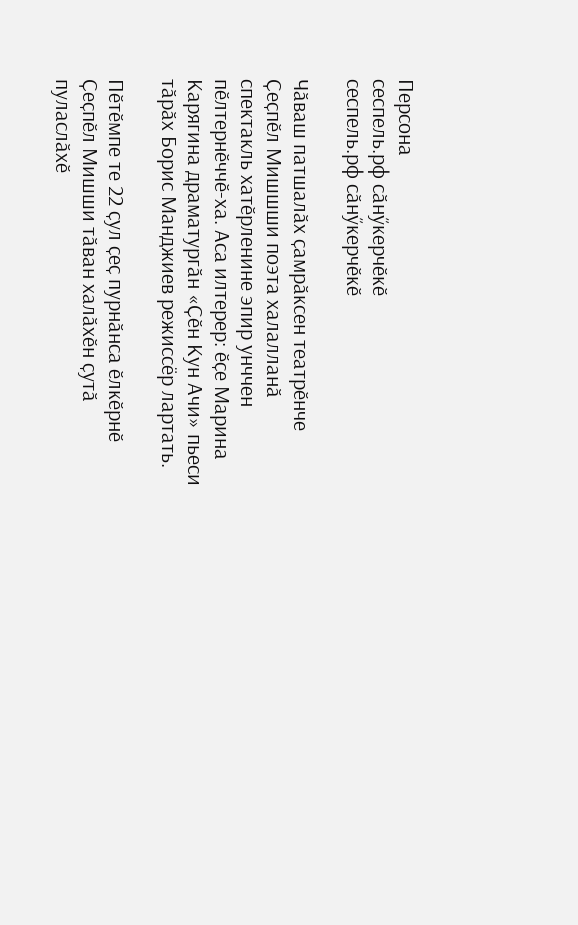Персона
сеспель.рф сӑнӳкерчӗкӗ
сеспель.рф сӑнӳкерчӗкӗ

Чӑваш патшалӑх ҫамрӑксен театрӗнче Ҫеҫпӗл Мишшши поэта халалланӑ спектакль хатӗрленине эпир унччен пӗлтернӗччӗ-ха. Аса илтерер: ӗҫе Марина Карягина драматургӑн «Ҫӗн Кун Ачи» пьеси тӑрӑх Борис Манджиев режиссёр лартать.

Пӗтӗмпе те 22 ҫул ҫеҫ пурнӑнса ӗлкӗрнӗ Ҫеҫпӗл Мишши тӑван халӑхӗн ҫутӑ пуласлӑхӗ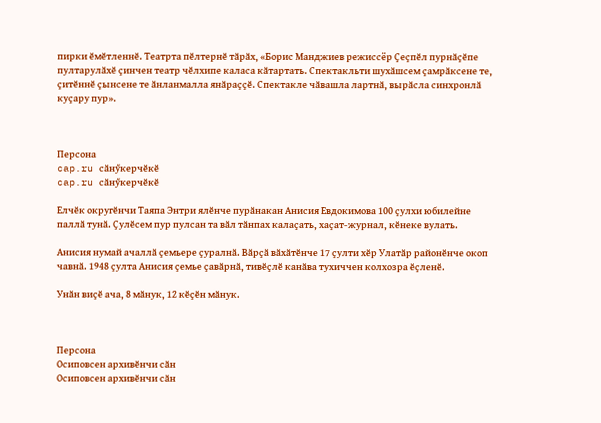пирки ӗмӗтленнӗ. Театрта пӗлтернӗ тӑрӑх, «Борис Манджиев режиссёр Ҫеҫпӗл пурнӑҫӗпе пултарулӑхӗ ҫинчен театр чӗлхипе каласа кӑтартать. Спектакльти шухӑшсем ҫамрӑксене те, ҫитӗннӗ ҫынсене те ӑнланмалла янӑраҫҫӗ. Спектакле чӑвашла лартнӑ, вырӑсла синхронлӑ куҫару пур».



Персона
cap.ru сӑнӳкерчӗкӗ
cap.ru сӑнӳкерчӗкӗ

Елчӗк округӗнчи Таяпа Энтри ялӗнче пурӑнакан Анисия Евдокимова 100 ҫулхи юбилейне паллӑ тунӑ. Ҫулӗсем пур пулсан та вӑл тӑнпах калаҫать, хаҫат-журнал, кӗнеке вулать.

Анисия нумай ачаллӑ ҫемьере ҫуралнӑ. Вӑрҫӑ вӑхӑтӗнче 17 ҫулти хӗр Улатӑр районӗнче окоп чавнӑ. 1948 ҫулта Анисия ҫемье ҫавӑрнӑ, тивӗҫлӗ канӑва тухиччен колхозра ӗҫленӗ.

Унӑн виҫӗ ача, 8 мӑнук, 12 кӗҫӗн мӑнук.



Персона
Осиповсен архивӗнчи сӑн
Осиповсен архивӗнчи сӑн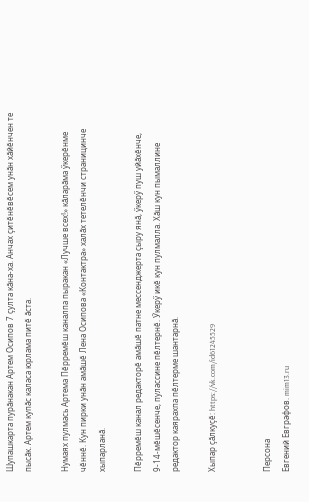Шупашкарта пурӑнакан Артем Осипов 7 ҫулта кӑна-ха. Анчах ҫитӗнӗвӗсем унӑн хӑйӗнчен те пысӑк. Артем купӑс каласа юрлама питӗ ӑста.

Нумаях пулмась Артема Пӗрремӗш каналпа пыракан «Лучше всех!» кӑларӑма ӳкерӗнме чӗннӗ. Кун пирки унӑн амӑшӗ Лена Осипова «Контактра» халӑх тетелӗнчи страницинче хыпарланӑ.

Пӗрремӗш канал редакторӗ амӑшӗ патне мессенджерта ҫыру янӑ, ӳкерӳ пуш уйӑхӗнче, 9-14-мӗшӗсенче, пулассине пӗлтернӗ. Ӳкерӳ икӗ кун пулмалла. Хӑш кун пымаллине редактор каярахпа пӗлтерме шантарнӑ.

Хыпар ҫӑлкуҫӗ: https://vk.com/id61245529


Персона
Евгений Евграфов. mim13.ru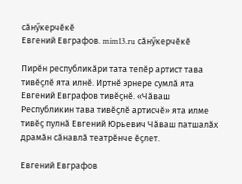сӑнӳкерчӗкӗ
Евгений Евграфов. mim13.ru сӑнӳкерчӗкӗ

Пирӗн республикӑри тата тепӗр артист тава тивӗҫлӗ ята илнӗ. Иртнӗ эрнере сумлӑ ята Евгений Евграфов тивӗҫнӗ. «Чӑваш Республикин тава тивӗҫлӗ артисчӗ» ята илме тивӗҫ пулнӑ Евгений Юрьевич Чӑваш патшалӑх драмӑн сӑнавлӑ театрӗнче ӗҫлет.

Евгений Евграфов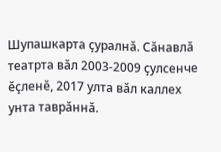Шупашкарта ҫуралнӑ. Сӑнавлӑ театрта вӑл 2003-2009 ҫулсенче ӗҫленӗ, 2017 улта вӑл каллех унта таврӑннӑ.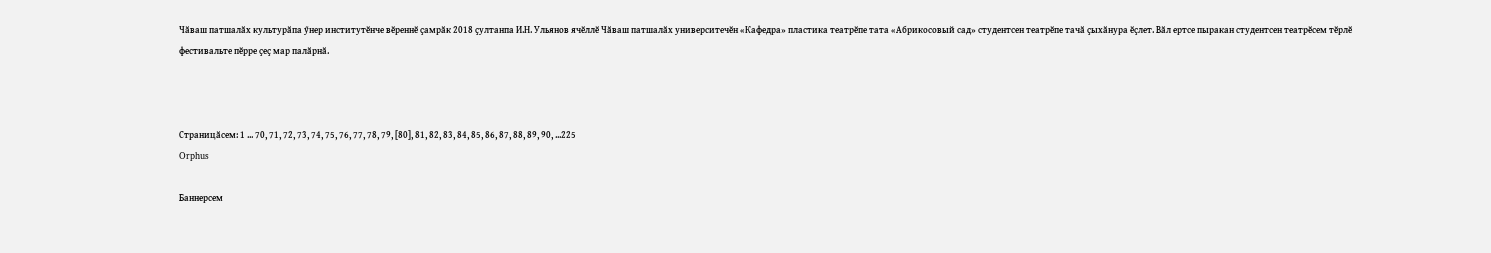Чӑваш патшалӑх культурӑпа ӳнер институтӗнче вӗреннӗ ҫамрӑк 2018 ҫултанпа И.Н. Ульянов ячӗллӗ Чӑваш патшалӑх университечӗн «Кафедра» пластика театрӗпе тата «Абрикосовый сад» студентсен театрӗпе тачӑ ҫыхӑнура ӗҫлет. Вӑл ертсе пыракан студентсен театрӗсем тӗрлӗ фестивальте пӗрре ҫеҫ мар палӑрнӑ.



Страницӑсем: 1 ... 70, 71, 72, 73, 74, 75, 76, 77, 78, 79, [80], 81, 82, 83, 84, 85, 86, 87, 88, 89, 90, ...225
Orphus

Баннерсем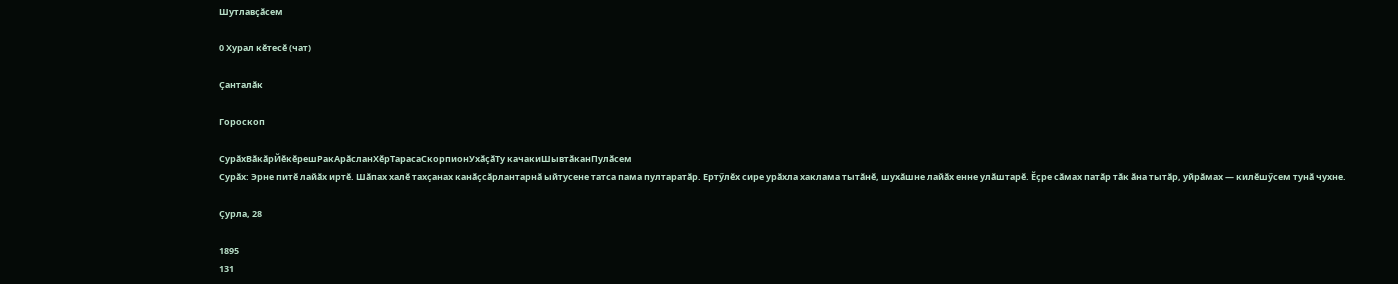Шутлавҫӑсем

0 Хурал кӗтесӗ (чат)

Ҫанталӑк

Гороскоп

СурӑхВӑкӑрЙӗкӗрешРакАрӑсланХӗрТарасаСкорпионУхӑҫӑТу качакиШывтӑканПулӑсем
Сурӑх: Эрне питӗ лайӑх иртӗ. Шӑпах халӗ тахҫанах канӑҫсӑрлантарнӑ ыйтусене татса пама пултаратӑр. Ертӳлӗх сире урӑхла хаклама тытӑнӗ, шухӑшне лайӑх енне улӑштарӗ. Ӗҫре сӑмах патӑр тӑк ӑна тытӑр, уйрӑмах — килӗшӳсем тунӑ чухне.

Ҫурла, 28

1895
131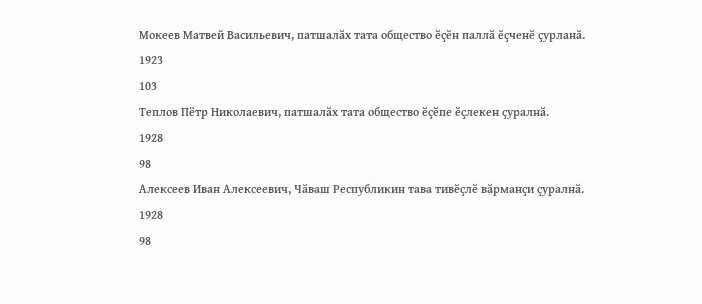Мокеев Матвей Васильевич, патшалӑх тата общество ӗҫӗн паллӑ ӗҫченӗ ҫурланӑ.
1923
103
Теплов Пётр Николаевич, патшалӑх тата общество ӗҫӗпе ӗҫлекен ҫуралнӑ.
1928
98
Алексеев Иван Алексеевич, Чӑваш Республикин тава тивӗҫлӗ вӑрманҫи ҫуралнӑ.
1928
98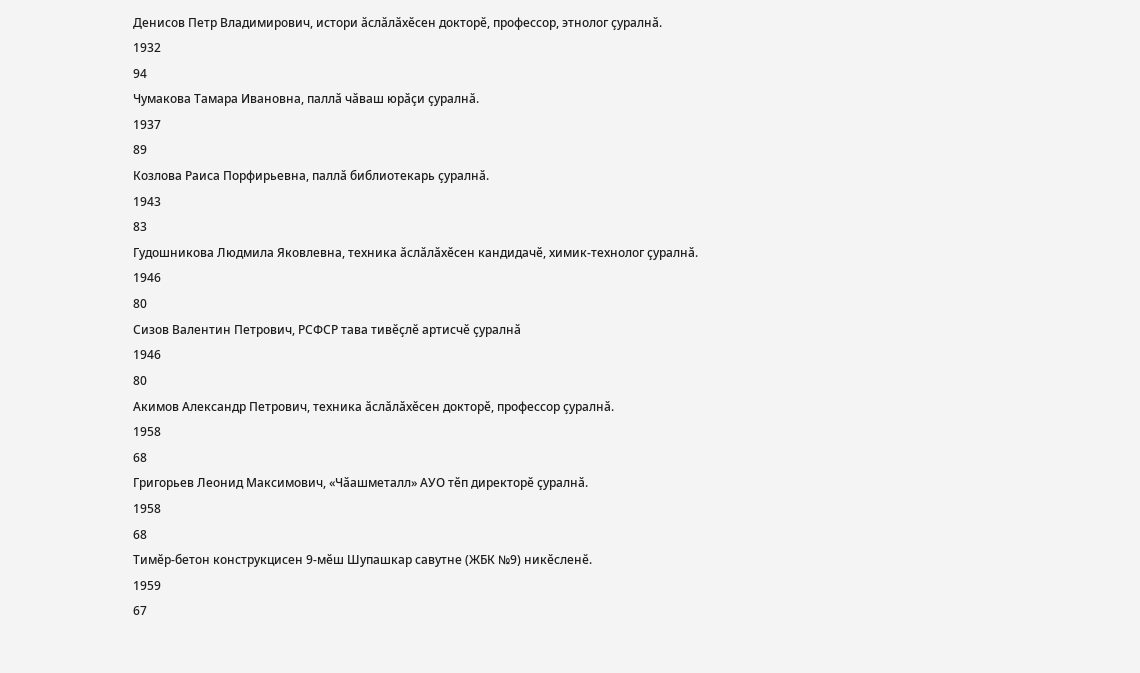Денисов Петр Владимирович, истори ӑслӑлӑхӗсен докторӗ, профессор, этнолог ҫуралнӑ.
1932
94
Чумакова Тамара Ивановна, паллӑ чӑваш юрӑҫи ҫуралнӑ.
1937
89
Козлова Раиса Порфирьевна, паллӑ библиотекарь ҫуралнӑ.
1943
83
Гудошникова Людмила Яковлевна, техника ӑслӑлӑхӗсен кандидачӗ, химик-технолог ҫуралнӑ.
1946
80
Сизов Валентин Петрович, РСФСР тава тивӗҫлӗ артисчӗ ҫуралнӑ
1946
80
Акимов Александр Петрович, техника ӑслӑлӑхӗсен докторӗ, профессор ҫуралнӑ.
1958
68
Григорьев Леонид Максимович, «Чӑашметалл» АУО тӗп директорӗ ҫуралнӑ.
1958
68
Тимӗр-бетон конструкцисен 9-мӗш Шупашкар савутне (ЖБК №9) никӗсленӗ.
1959
67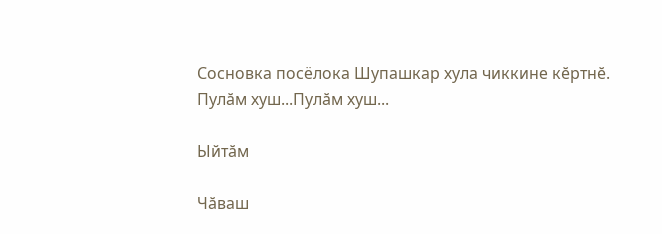Сосновка посёлока Шупашкар хула чиккине кӗртнӗ.
Пулӑм хуш...Пулӑм хуш...

Ыйтӑм

Чӑваш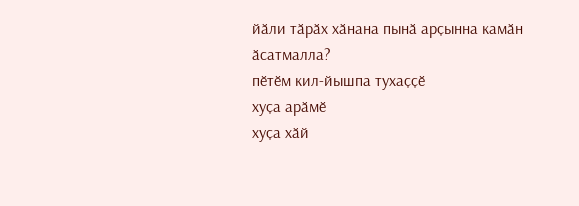йӑли тӑрӑх хӑнана пынӑ арҫынна камӑн ӑсатмалла?
пӗтӗм кил-йышпа тухаҫҫӗ
хуҫа арӑмӗ
хуҫа хӑй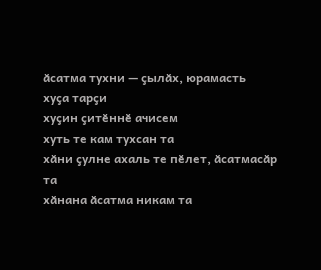ӑсатма тухни — ҫылӑх, юрамасть
хуҫа тарҫи
хуҫин ҫитӗннӗ ачисем
хуть те кам тухсан та
хӑни ҫулне ахаль те пӗлет, ӑсатмасӑр та
хӑнана ӑсатма никам та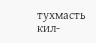тухмасть
кил-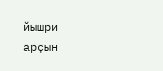йышри арҫын